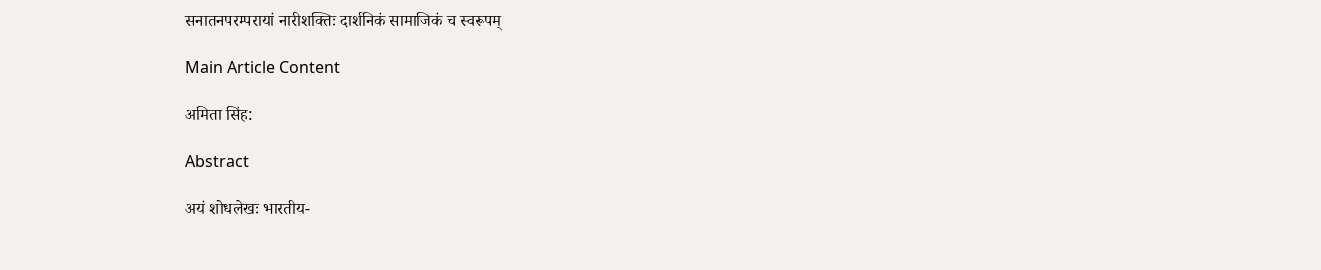सनातनपरम्परायां नारीशक्तिः दार्शनिकं सामाजिकं च स्वरूपम्

Main Article Content

अमिता सिंह:

Abstract

अयं शोधलेखः भारतीय-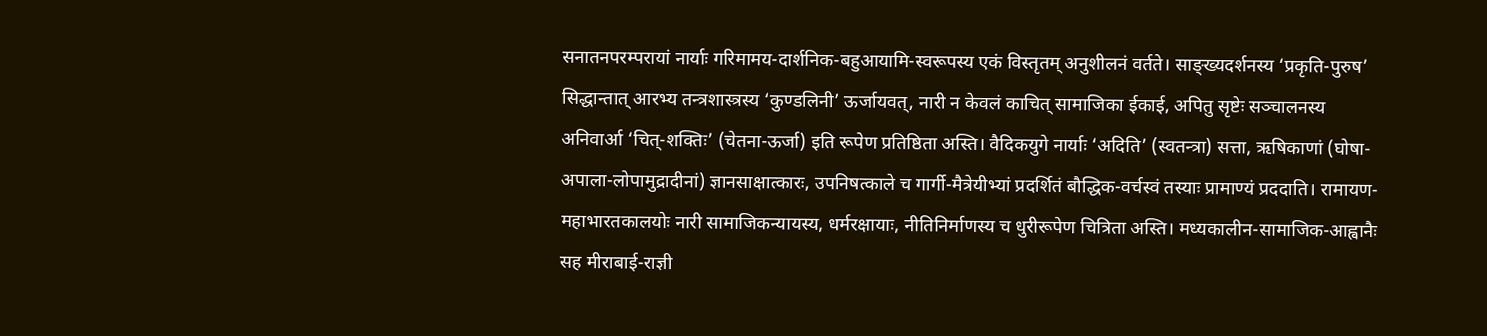सनातनपरम्परायां नार्याः गरिमामय-दार्शनिक-बहुआयामि-स्वरूपस्य एकं विस्तृतम् अनुशीलनं वर्तते। साङ्ख्यदर्शनस्य ‘प्रकृति-पुरुष’ सिद्धान्तात् आरभ्य तन्त्रशास्त्रस्य ‘कुण्डलिनी’ ऊर्जायवत्, नारी न केवलं काचित् सामाजिका ईकाई, अपितु सृष्टेः सञ्चालनस्य अनिवार्आ ‘चित्-शक्तिः’ (चेतना-ऊर्जा) इति रूपेण प्रतिष्ठिता अस्ति। वैदिकयुगे नार्याः ‘अदिति’ (स्वतन्त्रा) सत्ता, ऋषिकाणां (घोषा-अपाला-लोपामुद्रादीनां) ज्ञानसाक्षात्कारः, उपनिषत्काले च गार्गी-मैत्रेयीभ्यां प्रदर्शितं बौद्धिक-वर्चस्वं तस्याः प्रामाण्यं प्रददाति। रामायण-महाभारतकालयोः नारी सामाजिकन्यायस्य, धर्मरक्षायाः, नीतिनिर्माणस्य च धुरीरूपेण चित्रिता अस्ति। मध्यकालीन-सामाजिक-आह्वानैः सह मीराबाई-राज्ञी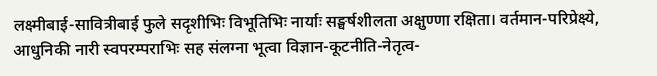लक्ष्मीबाई-सावित्रीबाई फुले सदृशीभिः विभूतिभिः नार्याः सङ्घर्षशीलता अक्षुण्णा रक्षिता। वर्तमान-परिप्रेक्ष्ये, आधुनिकी नारी स्वपरम्पराभिः सह संलग्ना भूत्वा विज्ञान-कूटनीति-नेतृत्व-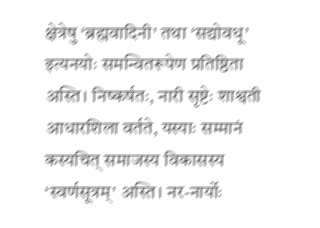क्षेत्रेषु ‘ब्रह्मवादिनी’ तथा ‘सद्योवधू’ इत्यनयोः समन्वितरूपेण प्रतिष्ठिता अस्ति। निष्कर्षतः, नारी सृष्टेः शाश्वती आधारशिला वर्तते, यस्याः सम्मानं कस्यचित् समाजस्य विकासस्य ‘स्वर्णसूत्रम्’ अस्ति। नर-नार्योः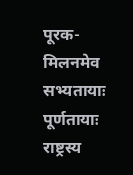पूरक-मिलनमेव सभ्यतायाः पूर्णतायाः राष्ट्रस्य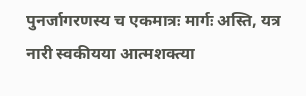पुनर्जागरणस्य च एकमात्रः मार्गः अस्ति, यत्र नारी स्वकीयया आत्मशक्त्या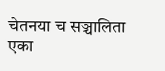चेतनया च सञ्चालिता एका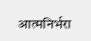आत्मनिर्भरा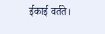ईकाई वर्तते।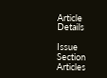Article Details

Issue
Section
Articles